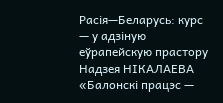Расiя—Беларусь: курс — у адзiную еўрапейскую прастору
Надзея НIКАЛАЕВА
«Балонскi працэс —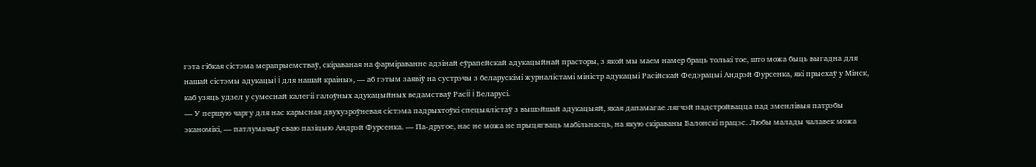гэта гiбкая сiстэма мерапрыемстваў, скiраваная на фармiраванне адзiнай еўрапейскай адукацыйнай прасторы, з якой мы маем намер браць толькi тое, што можа быць выгадна для нашай сiстэмы адукацыi i для нашай краiны», — аб гэтым заявiў на сустрэчы з беларускiмi журналiстамi мiнiстр адукацыi Расiйскай Федэрацыi Андрэй Фурсенка, якi прыехаў у Мiнск, каб узяць удзел у сумеснай калегii галоўных адукацыйных ведамстваў Расii i Беларусi.
— У першую чаргу для нас карысная двухузроўневая сiстэма падрыхтоўкi спецыялiстаў з вышэйшай адукацыяй, якая дапамагае лягчэй падстройвацца пад зменлiвыя патрэбы эканомiкi, — патлумачыў сваю пазiцыю Андрэй Фурсенка. — Па-другое, нас не можа не прыцягваць мабiльнасць, на якую скiраваны Балонскi працэс. Любы малады чалавек можа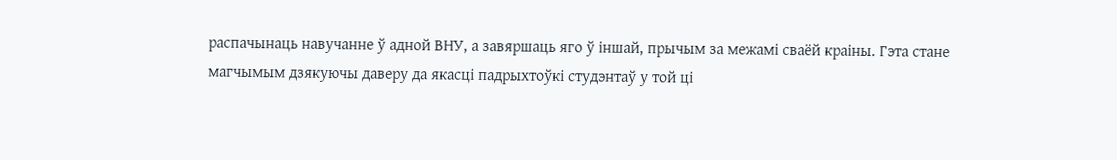распачынаць навучанне ў адной ВНУ, а завяршаць яго ў iншай, прычым за межамi сваёй краiны. Гэта стане магчымым дзякуючы даверу да якасцi падрыхтоўкi студэнтаў у той цi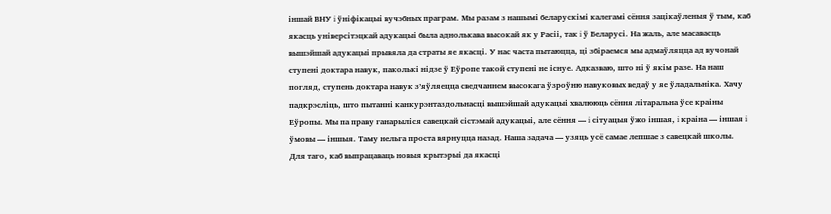iншай ВНУ i ўнiфiкацыi вучэбных праграм. Мы разам з нашымi беларускiмi калегамi сёння зацiкаўленыя ў тым, каб якасць унiверсiтэцкай адукацыi была аднолькава высокай як у Расii, так i ў Беларусi. На жаль, але масавасць вышэйшай адукацыi прывяла да страты яе якасцi. У нас часта пытаюцца, цi збiраемся мы адмаўляцца ад вучонай ступенi доктара навук, паколькi нiдзе ў Еўропе такой ступенi не iснуе. Адказваю, што нi ў якiм разе. На наш погляд, ступень доктара навук з’яўляецца сведчаннем высокага ўзроўню навуковых ведаў у яе ўладальнiка. Хачу падкрэслiць, што пытаннi канкурэнтаздольнасцi вышэйшай адукацыi хвалююць сёння лiтаральна ўсе краiны Еўропы. Мы па праву ганарылiся савецкай сiстэмай адукацыi, але сёння — i сiтуацыя ўжо iншая, i краiна — iншая i ўмовы — iншыя. Таму нельга проста вярнуцца назад. Наша задача — узяць усё самае лепшае з савецкай школы. Для таго, каб выпрацаваць новыя крытэрыi да якасцi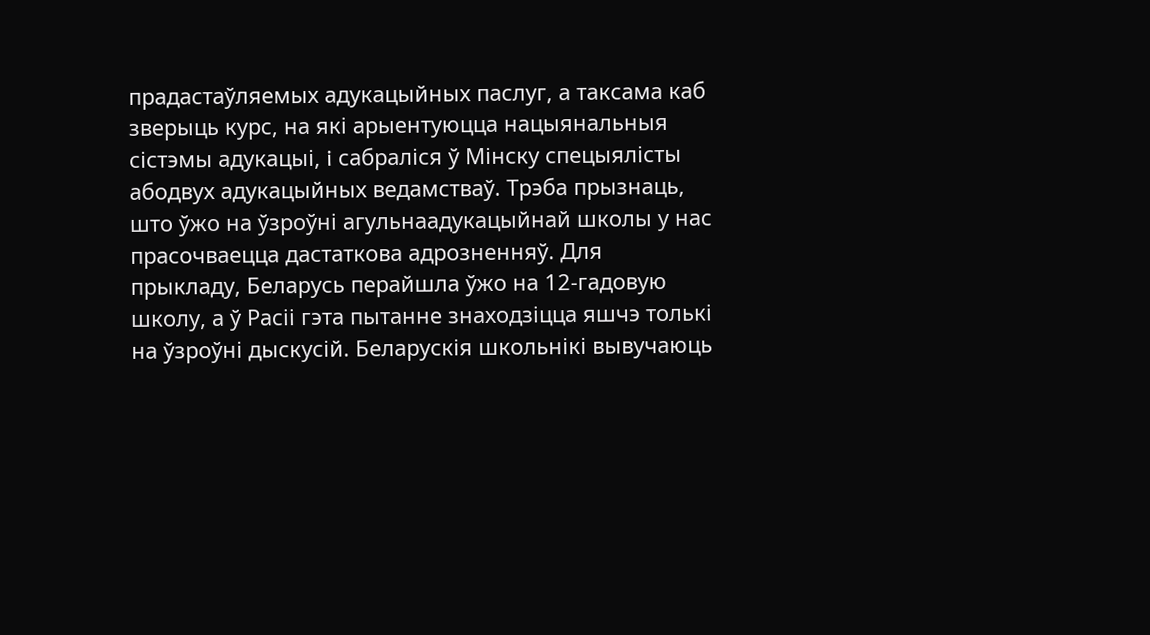прадастаўляемых адукацыйных паслуг, а таксама каб зверыць курс, на якi арыентуюцца нацыянальныя сiстэмы адукацыi, i сабралiся ў Мiнску спецыялiсты абодвух адукацыйных ведамстваў. Трэба прызнаць, што ўжо на ўзроўнi агульнаадукацыйнай школы у нас прасочваецца дастаткова адрозненняў. Для прыкладу, Беларусь перайшла ўжо на 12-гадовую школу, а ў Расii гэта пытанне знаходзiцца яшчэ толькi на ўзроўнi дыскусiй. Беларускiя школьнiкi вывучаюць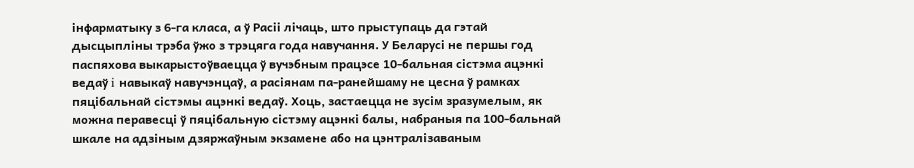iнфарматыку з 6-га класа, а ў Расii лiчаць, што прыступаць да гэтай дысцыплiны трэба ўжо з трэцяга года навучання. У Беларусi не першы год паспяхова выкарыстоўваецца ў вучэбным працэсе 10-бальная сiстэма ацэнкi ведаў i навыкаў навучэнцаў, а расiянам па-ранейшаму не цесна ў рамках пяцiбальнай сiстэмы ацэнкi ведаў. Хоць, застаецца не зусiм зразумелым, як можна перавесцi ў пяцiбальную сiстэму ацэнкi балы, набраныя па 100-бальнай шкале на адзiным дзяржаўным экзамене або на цэнтралiзаваным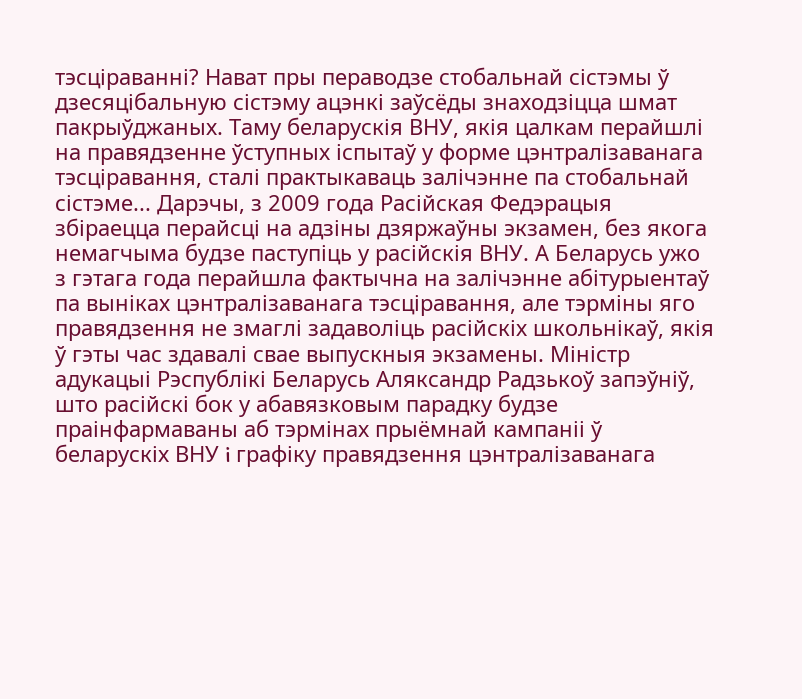тэсцiраваннi? Нават пры пераводзе стобальнай сiстэмы ў дзесяцiбальную сiстэму ацэнкi заўсёды знаходзiцца шмат пакрыўджаных. Таму беларускiя ВНУ, якiя цалкам перайшлi на правядзенне ўступных iспытаў у форме цэнтралiзаванага тэсцiравання, сталi практыкаваць залiчэнне па стобальнай сiстэме... Дарэчы, з 2009 года Расiйская Федэрацыя збiраецца перайсцi на адзiны дзяржаўны экзамен, без якога немагчыма будзе паступiць у расiйскiя ВНУ. А Беларусь ужо з гэтага года перайшла фактычна на залiчэнне абiтурыентаў па вынiках цэнтралiзаванага тэсцiравання, але тэрмiны яго правядзення не змаглi задаволiць расiйскiх школьнiкаў, якiя ў гэты час здавалi свае выпускныя экзамены. Мiнiстр адукацыi Рэспублiкi Беларусь Аляксандр Радзькоў запэўнiў, што расiйскi бок у абавязковым парадку будзе праiнфармаваны аб тэрмiнах прыёмнай кампанii ў беларускiх ВНУ i графiку правядзення цэнтралiзаванага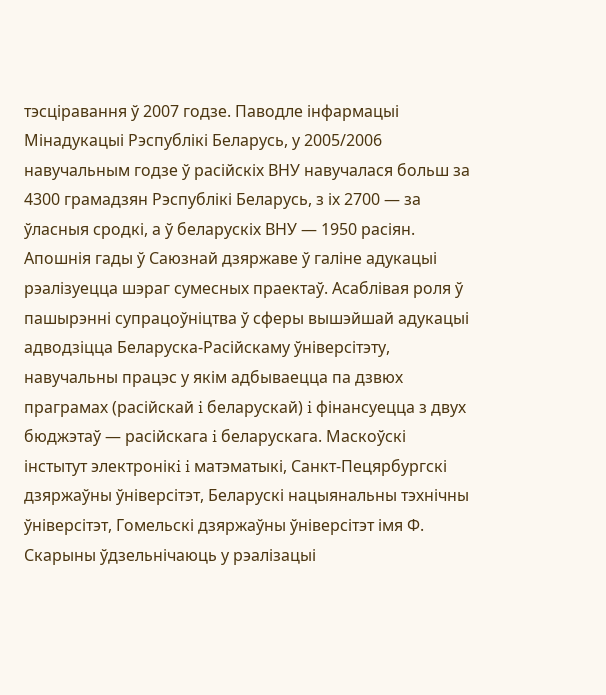тэсцiравання ў 2007 годзе. Паводле iнфармацыi Мiнадукацыi Рэспублiкi Беларусь, у 2005/2006 навучальным годзе ў расiйскiх ВНУ навучалася больш за 4300 грамадзян Рэспублiкi Беларусь, з iх 2700 — за ўласныя сродкi, а ў беларускiх ВНУ — 1950 расiян. Апошнiя гады ў Саюзнай дзяржаве ў галiне адукацыi рэалiзуецца шэраг сумесных праектаў. Асаблiвая роля ў пашырэннi супрацоўнiцтва ў сферы вышэйшай адукацыi адводзiцца Беларуска-Расiйскаму ўнiверсiтэту, навучальны працэс у якiм адбываецца па дзвюх праграмах (расiйскай i беларускай) i фiнансуецца з двух бюджэтаў — расiйскага i беларускага. Маскоўскi iнстытут электронiкi i матэматыкi, Санкт-Пецярбургскi дзяржаўны ўнiверсiтэт, Беларускi нацыянальны тэхнiчны ўнiверсiтэт, Гомельскi дзяржаўны ўнiверсітэт iмя Ф. Скарыны ўдзельнiчаюць у рэалiзацыi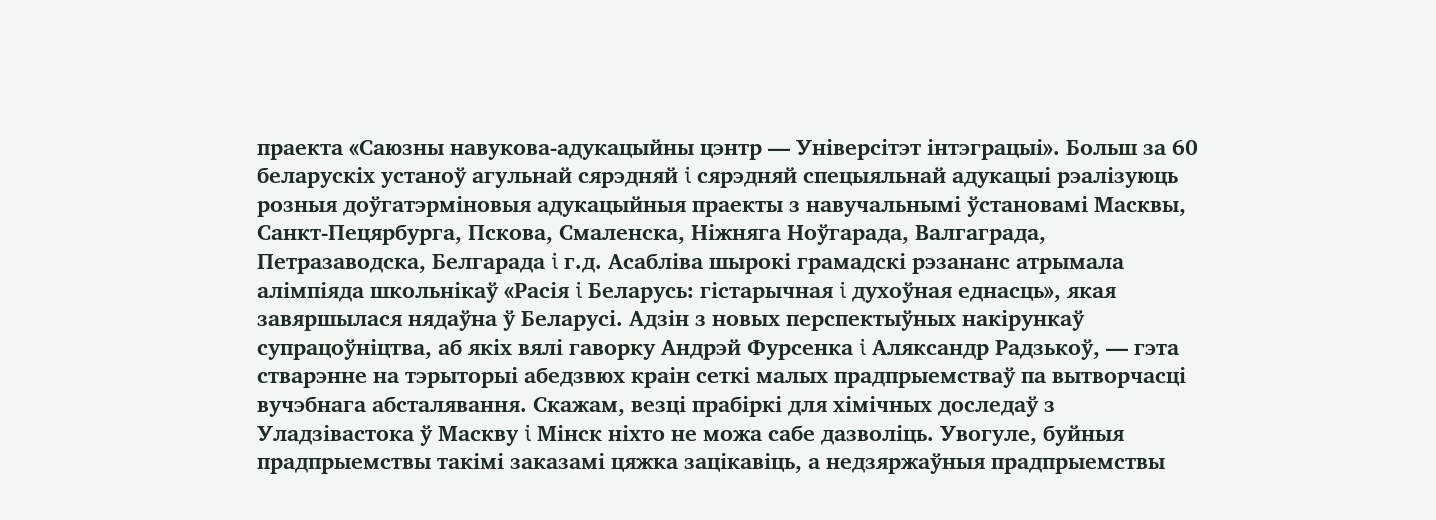праекта «Саюзны навукова-адукацыйны цэнтр — Унiверсiтэт iнтэграцыi». Больш за 60 беларускiх устаноў агульнай сярэдняй i сярэдняй спецыяльнай адукацыi рэалiзуюць розныя доўгатэрмiновыя адукацыйныя праекты з навучальнымi ўстановамi Масквы, Санкт-Пецярбурга, Пскова, Смаленска, Нiжняга Ноўгарада, Валгаграда, Петразаводска, Белгарада i г.д. Асаблiва шырокi грамадскi рэзананс атрымала алiмпiяда школьнiкаў «Расiя i Беларусь: гiстарычная i духоўная еднасць», якая завяршылася нядаўна ў Беларусi. Адзiн з новых перспектыўных накiрункаў супрацоўнiцтва, аб якiх вялi гаворку Андрэй Фурсенка i Аляксандр Радзькоў, — гэта стварэнне на тэрыторыi абедзвюх краiн сеткi малых прадпрыемстваў па вытворчасцi вучэбнага абсталявання. Скажам, везцi прабiркi для хiмiчных доследаў з Уладзiвастока ў Маскву i Мiнск нiхто не можа сабе дазволiць. Увогуле, буйныя прадпрыемствы такiмi заказамi цяжка зацiкавiць, а недзяржаўныя прадпрыемствы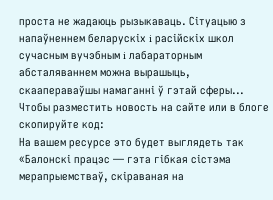проста не жадаюць рызыкаваць. Сiтуацыю з напаўненнем беларускiх i расiйскiх школ сучасным вучэбным i лабараторным абсталяваннем можна вырашыць, скаапераваўшы намаганнi ў гэтай сферы...
Чтобы разместить новость на сайте или в блоге скопируйте код:
На вашем ресурсе это будет выглядеть так
«Балонскi працэс — гэта гiбкая сiстэма мерапрыемстваў, скiраваная на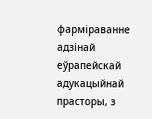фармiраванне адзiнай еўрапейскай адукацыйнай прасторы, з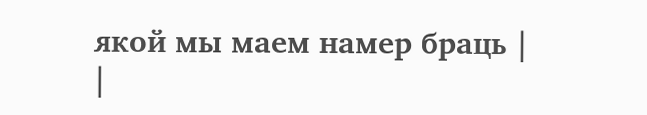якой мы маем намер браць |
|